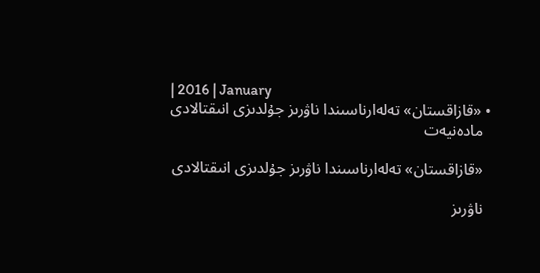| 2016 | January
  • «قازاقستان» تەلەارناسىندا ناۋرىز جۇلدىزى انىقتالادى
    مادەنيەت

    «قازاقستان» تەلەارناسىندا ناۋرىز جۇلدىزى انىقتالادى

    ناۋرىز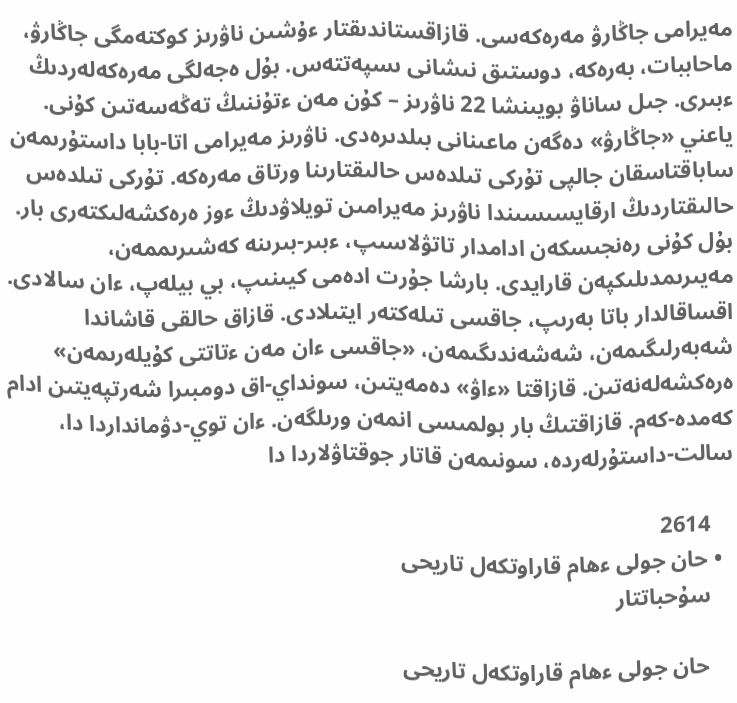مەيرامى جاڭارۋ مەرەكەسى. قازاقستاندىقتار ءۇشىن ناۋرىز كوكتەمگى جاڭارۋ، ماحاببات، بەرەكە، دوستىق نىشانى ىسپەتتەس. بۇل ەجەلگى مەرەكەلەردىڭ ءبىرى. جىل ساناۋ بويىنشا 22 ناۋرىز – كۇن مەن ءتۇننىڭ تەڭەسەتىن كۇنى. ياعني «جاڭارۋ» دەگەن ماعىنانى بىلدىرەدى. ناۋرىز مەيرامى اتا-بابا داستۇرىمەن ساباقتاسقان جالپى تۇركى تىلدەس حالىقتارىنا ورتاق مەرەكە. تۇركى تىلدەس حالىقتاردىڭ ارقايسىسىندا ناۋرىز مەيرامىن تويلاۋدىڭ ءوز ەرەكشەلىكتەرى بار. بۇل كۇنى رەنجىسكەن ادامدار تاتۋلاسىپ، ءبىر-بىرىنە كەشىرىممەن، مەيىرىمدىلىكپەن قارايدى. بارشا جۇرت ادەمى كيىنىپ، بي بيلەپ، ءان سالادى. اقساقالدار باتا بەرىپ، جاقسى تىلەكتەر ايتىلادى. قازاق حالقى قاشاندا شەبەرلىگىمەن، شەشەندىگىمەن، «جاقسى ءان مەن ءتاتتى كۇيلەرىمەن» ەرەكشەلەنەتىن. قازاقتا «ءاۋ» دەمەيتىن، سونداي-اق دومبىرا شەرتپەيتىن ادام كەمدە-كەم. قازاقتىڭ بار بولمىسى انمەن ورىلگەن. ءان توي-دۋمانداردا دا، سالت-داستۇرلەردە، سونىمەن قاتار جوقتاۋلاردا دا

    2614
  • حان جولى ءھام قاراوتكەل تاريحى
    سۇحباتتار

    حان جولى ءھام قاراوتكەل تاريحى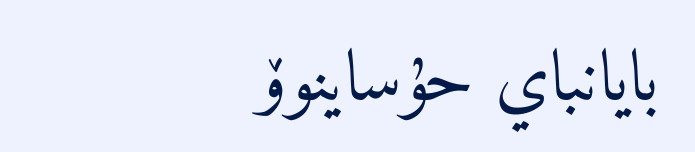بايانباي حۇساينوۆ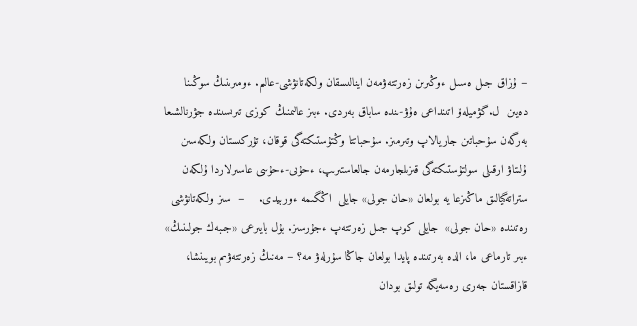– ۇزاق جىل ەسىل ءوڭىرىن زەرتتەۋمەن اينالىسقان ولكەتانۋشى-عالىم. ءومىرىنىڭ سوڭىنا دەيىن  ل.گۋميلەۆ اتىنداعى ەۇۋ-ىندە ساباق بەردى. ءبىز عالىمنىڭ كوزى تىرىسىندە جۋرنالشىعا بەرگەن سۇحباتىن جاريالاپ وتىرمىز. سۇحباتتا وڭتۇستىكتەگى قوقان، تۇركىستان ولكەسىن ۇلىتاۋ ارقىلى سولتۇستىكتەگى قىزىلجارمەن جالعاستىرىپ، ءحۇىى-ءحۇىىى عاسىرلاردا ۇلكەن ستراتەگيالىق ماڭىزعا يە بولعان «حان جولى» جايلى  اڭگىمە ءوربيدى.    –  سىز ولكەتانۋشى رەتىندە «حان جولى»  جايلى كوپ جىل زەرتتەپ ءجۇرسىز. بۇل بايىرعى «جىبەك جولىنىڭ» ءبىر تارماعى ما، الدە بەرتىندە پايدا بولعان جاڭا سۇرلەۋ مە؟ – مەنىڭ زەرتتەۋىم بويىنشا، قازاقستان جەرى رەسەيگە تولىق بودان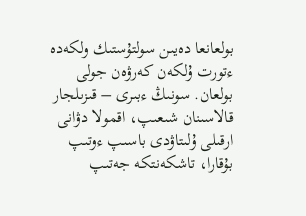بولعانعا دەيىن سولتۇستىك ولكەدە ءتورت ۇلكەن كەرۋەن جولى بولعان. سونىڭ ءبىرى – قىزىلجار قالاسىنان شىعىپ، اقمولا دۋانى ارقىلى ۇلىتاۋدى باسىپ ءوتىپ بۇقارا، تاشكەنتكە جەتىپ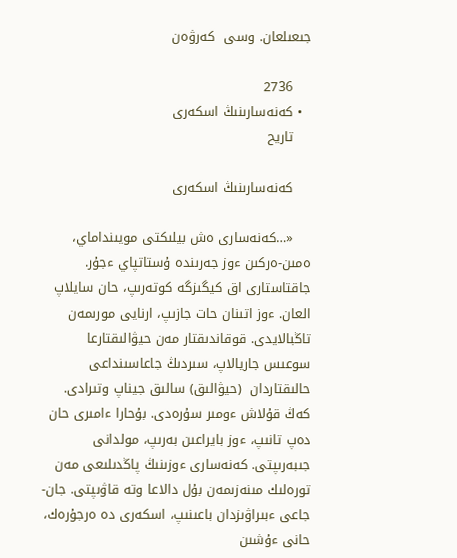جىعىلعان. وسى  كەرۋەن

    2736
  • كەنەسارىنىڭ اسكەرى
    تاريح

    كەنەسارىنىڭ اسكەرى

    «…كەنەسارى ەش بيلىكتى مويىنداماي، ەمىن-ەركىن ءوز جەرىندە ۇستاتپاي ءجۇر. جاقتاستارى اق كيگىزگە كوتەرىپ، حان سايلاپ العان. ءوز اتىنان حات جازىپ، ارنايى مورىمەن تاڭبالايدى. قوقاندىقتار مەن حيۋالىقتارعا سوعىس جاريالاپ، سىردىڭ جاعاسىنداعى حالىقتاردان  (حيۋالىق) سالىق جيناپ وتىرادى. كەڭ قۇلاش ءومىر سۇرەدى. بۇحارا ءامىرى حان دەپ تانىپ، ءوز بايراعىن بەرىپ، مولدانى جىبەرىپتى. كەنەسارى ءوزىنىڭ پاڭدىلىعى مەن تورەلىك مىنەزىمەن بۇل دالاعا وتە قاۋىپتى. جان-جاعى ءبىراۋىزدان باعىنىپ، اسكەرى دە ەرجۇرەك، حانى ءۇشىن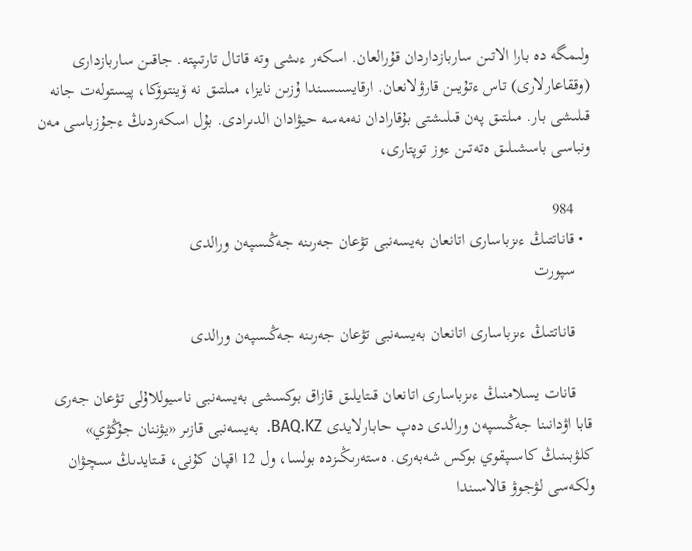ولىمگە دە بارا الاتىن ساربازداردان قۇرالعان. اسكەر ءىشى وتە قاتال تارتىپتە. جاقىن ساربازدارى (وققاعارلارى) تاس ءتۇيىن قارۋلانعان. ارقايسىسىندا ۇزىن نايزا، مىلتىق نە ۆينتوۆكا، پيستولەت جانە قىلىشى بار. مىلتىق پەن قىلىشتى بۇقارادان نەمەسە حيۋادان الدىرادى. بۇل اسكەردىڭ ءجۇزباسى مەن ونباسى باسشىلىق ەتەتىن ءوز توپتارى،

    984
  • قاناتتىڭ ءىزباسارى اتانعان بەيسەنبى تۋعان جەرىنە جەڭىسپەن ورالدى
    سپورت

    قاناتتىڭ ءىزباسارى اتانعان بەيسەنبى تۋعان جەرىنە جەڭىسپەن ورالدى

    قانات يسلامنىڭ ءىزباسارى اتانعان قىتايلىق قازاق بوكسشى بەيسەنبى ناسيوللاۇلى تۋعان جەرى قابا اۋدانىنا جەڭىسپەن ورالدى دەپ حابارلايدى BAQ.KZ.  بەيسەنبى قازىر «يۋننان جۇڭۋي» كلۋبىنىڭ كاسىپقوي بوكس شەبەرى. ەستەرىڭىزدە بولسا، ول 12 اقپان كۇنى، قىتايدىڭ سىچۋان ولكەسى لۋجوۋ قالاسىندا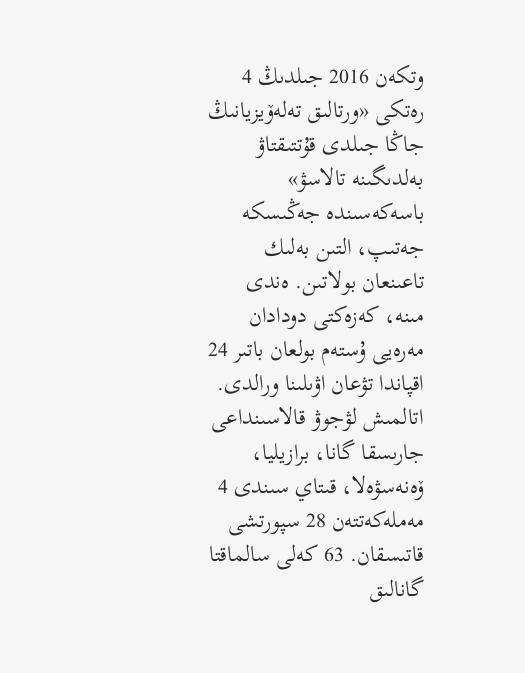وتكەن 2016 جىلدىڭ 4 رەتكى «ورتالىق تەلەۆيزيانىڭ جاڭا جىلدى قۇتتىقتاۋ بەلدىگىنە تالاسۋ» باسەكەسىندە جەڭىسكە جەتىپ، التىن بەلىك تاعىنعان بولاتىن. ەندى مىنە، كەزەكتى دودادان مەرەيى ۇستەم بولعان باتىر 24 اقپاندا تۋعان اۋىلىنا ورالدى. اتالمىش لۋجوۋ قالاسىنداعى جارىسقا گانا، برازيليا، ۆەنەسۋەلا، قىتاي سىندى 4 مەملەكەتتەن 28 سپورتشى قاتىسقان. 63 كەلى سالماقتا گانالىق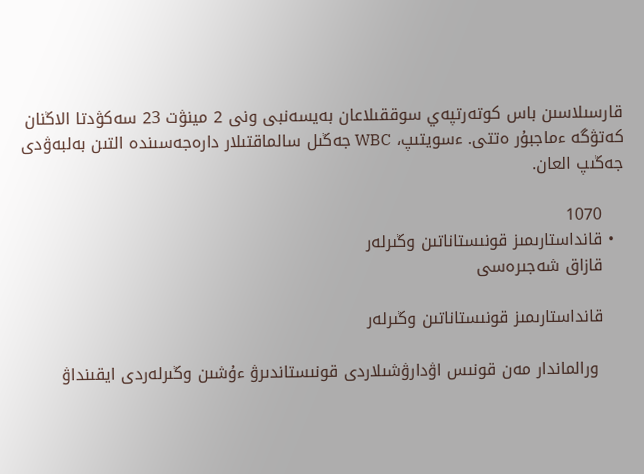قارسىلاسىن باس كوتەرتپەي سوققىلاعان بەيسەنبى ونى 2 مينۋت 23 سەكۋدتا الاڭنان كەتۋگە ءماجبۇر ەتتى. ءسويتىپ، WBC جەڭىل سالماقتىلار دارەجەسىندە التىن بەلبەۋدى جەڭىپ العان.

    1070
  • قانداستارىمىز قونىستاناتىن وڭىرلەر
    قازاق شەجىرەسى

    قانداستارىمىز قونىستاناتىن وڭىرلەر

     ورالماندار مەن قونىس اۋدارۋشىلاردى قونىستاندىرۋ ءۇشىن وڭىرلەردى ايقىنداۋ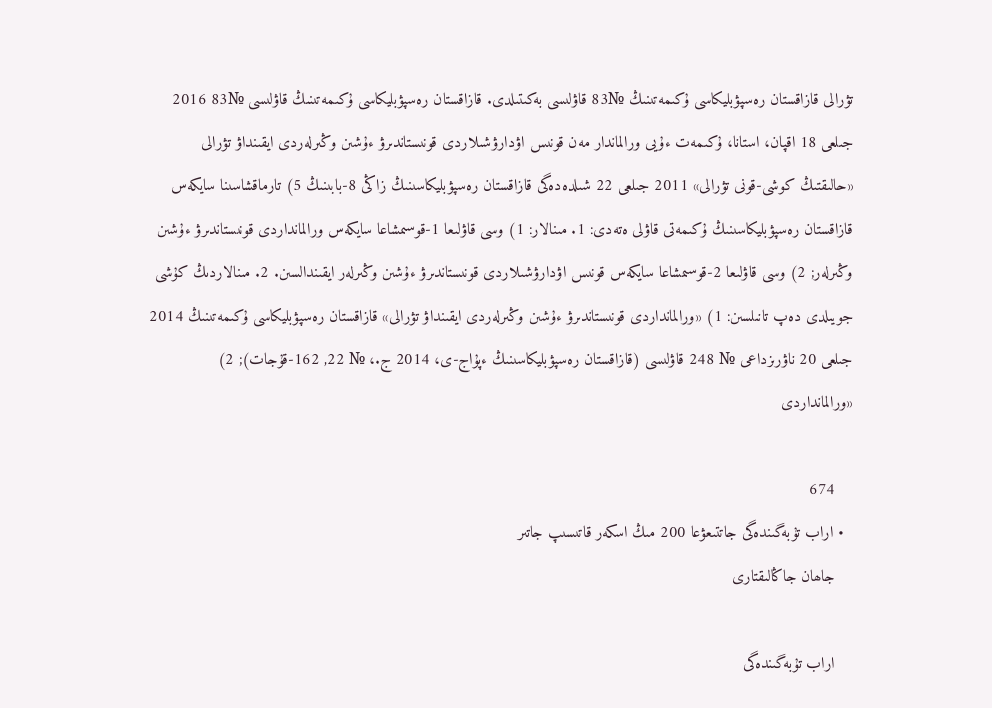تۋرالى قازاقستان رەسپۋبليكاسى ۇكىمەتىنىڭ №83 قاۋلىسى بەكىتىلدى. قازاقستان رەسپۋبليكاسى ۇكىمەتىنىڭ قاۋلىسى №83 2016 جىلعى 18 اقپان، استانا، ۇكىمەت ءۇيى ورالماندار مەن قونىس اۋدارۋشىلاردى قونىستاندىرۋ ءۇشىن وڭىرلەردى ايقىنداۋ تۋرالى «حالىقتىڭ كوشى-قونى تۋرالى» 2011 جىلعى 22 شىلدەدەگى قازاقستان رەسپۋبليكاسىنىڭ زاڭى 8-بابىنىڭ 5) تارماقشاسىنا سايكەس قازاقستان رەسپۋبليكاسىنىڭ ۇكىمەتى قاۋلى ەتەدى: 1. مىنالار: 1) وسى قاۋلىعا 1-قوسىمشاعا سايكەس ورالمانداردى قونىستاندىرۋ ءۇشىن وڭىرلەر; 2) وسى قاۋلىعا 2-قوسىمشاعا سايكەس قونىس اۋدارۋشىلاردى قونىستاندىرۋ ءۇشىن وڭىرلەر ايقىندالسىن. 2. مىنالاردىڭ كۇشى جويىلدى دەپ تانىلسىن: 1) «ورالمانداردى قونىستاندىرۋ ءۇشىن وڭىرلەردى ايقىنداۋ تۋرالى» قازاقستان رەسپۋبليكاسى ۇكىمەتىنىڭ 2014 جىلعى 20 ناۋرىزداعى № 248 قاۋلىسى (قازاقستان رەسپۋبليكاسىنىڭ ءپۇاج-ى، 2014 ج.، № 22, 162-قۇجات); 2) «ورالمانداردى

    674
  • اراب تۇبەگىندەگى جاتتىعۋعا 200 مىڭ اسكەر قاتىسىپ جاتىر
    جاھان جاڭالىقتارى

    اراب تۇبەگىندەگى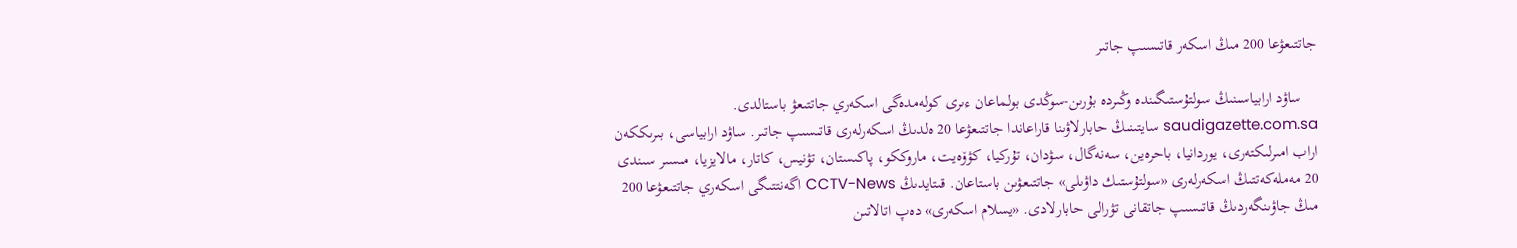جاتتىعۋعا 200 مىڭ اسكەر قاتىسىپ جاتىر

    ساۋد ارابياسىنىڭ سولتۇستىگىندە وڭىردە بۇرىن-سوڭدى بولماعان ءىرى كولەمدەگى اسكەري جاتتىعۋ باستالدى. saudigazette.com.sa سايتىنىڭ حابارلاۋىنا قاراعاندا جاتتىعۋعا 20 ەلدىڭ اسكەرلەرى قاتىسىپ جاتىر. ساۋد ارابياسى، بىرىككەن اراب امىرلىكتەرى، يوردانيا، باحرەين، سەنەگال، سۋدان، تۇركيا، كۋۆەيت، ماروككو، پاكىستان، تۋنيس، كاتار، مالايزيا، مىسىر سىندى 20 مەملەكەتتىڭ اسكەرلەرى «سولتۇستىك داۋىلى» جاتتىعۋىن باستاعان. قىتايدىڭ CCTV-News اگەنتتىگى اسكەري جاتتىعۋعا 200 مىڭ جاۋىنگەردىڭ قاتىسىپ جاتقانى تۋرالى حابارلادى. «يسلام اسكەرى» دەپ اتالاتىن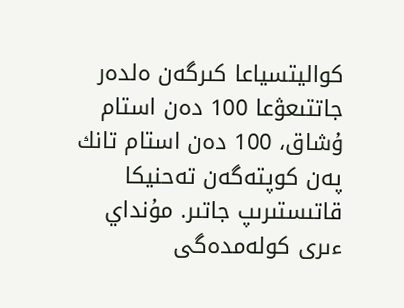كواليتسياعا كىرگەن ەلدەر جاتتىعۋعا 100 دەن استام ۇشاق، 100 دەن استام تانك پەن كوپتەگەن تەحنيكا قاتىستىرىپ جاتىر. مۇنداي ءىرى كولەمدەگى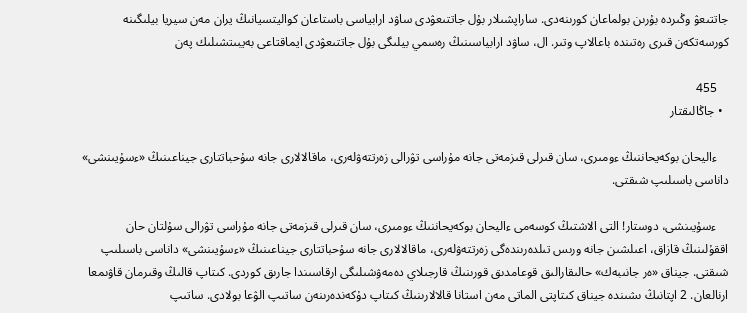جاتتىعۋ وڭىردە بۇرىن بولماعان كورىنەدى. ساراپشىلار بۇل جاتتىعۋدى ساۋد ارابياسى باستاعان كواليتسيانىڭ يران مەن سيريا بيلىگىنە كورسەتكەن قىرى رەتىندە باعالاپ وتىر. ال، ساۋد ارابياسىنىڭ رەسمي بيلىگى بۇل جاتتىعۋدى ايماقتاعى بەيبىتشىلىك پەن

    455
  • جاڭالىقتار

    ءاليحان بوكەيحاننىڭ ءومىرى، سان قىرلى قىزمەتى جانە مۇراسى تۋرالى زەرتتەۋلەرى، ماقالالارى جانە سۇحباتتارى جيناعىنىڭ «ءسۇيىنشى» داناسى باسىلىپ شىقتى.

    ءسۇيىنشى، دوستار! التى الاشتىڭ كوسەمى ءاليحان بوكەيحاننىڭ ءومىرى، سان قىرلى قىزمەتى جانە مۇراسى تۋرالى سۇلتان حان اققۇلىنىڭ قازاق، اعىلشىن جانە ورىس تىلدەرىندەگى زەرتتەۋلەرى، ماقالالارى جانە سۇحباتتارى جيناعىنىڭ «ءسۇيىنشى» داناسى باسىلىپ شىقتى. جيناق «ەر جانىبەك» حالىقارالىق قوعامدىق قورىنىڭ قارجىلاي دەمەۋشىلىگى ارقاسىندا جارىق كوردى. كىتاپ قالىڭ وقىرمان قاۋىمعا ارنالعان. 2 اپتانىڭ ىشىندە جيناق كىتاپتى الماتى مەن استانا قالالارىنىڭ كىتاپ دۇكەندەرىنەن ساتىپ الۋعا بولادى. ساتىپ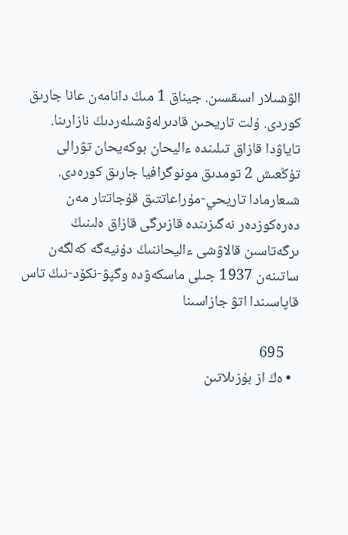الۋشىلار اسىقسىن. جيناق 1 مىڭ دانامەن عانا جارىق كوردى. ۇلت تاريحىن قادىرلەۋشىلەردىڭ نازارىنا. تاياۋدا قازاق تىلىندە ءاليحان بوكەيحان تۋرالى تۇڭعىش 2 تومدىق مونوگرافيا جارىق كورەدى. شىعارمادا تاريحي-مۇراعاتتىق قۇجاتتار مەن دەرەكوزدەر نەگىزىندە قازىرگى قازاق ەلىنىڭ ىرگەتاسىن قالاۋشى ءاليحاننىڭ دۇنيەگە كەلگەن ساتىنەن 1937 جىلى ماسكەۋدە وگپۋ-نكۆد-نىڭ تاس قاپاسىندا اتۋ جازاسىنا

    695
  • ەڭ از بۇزىلاتىن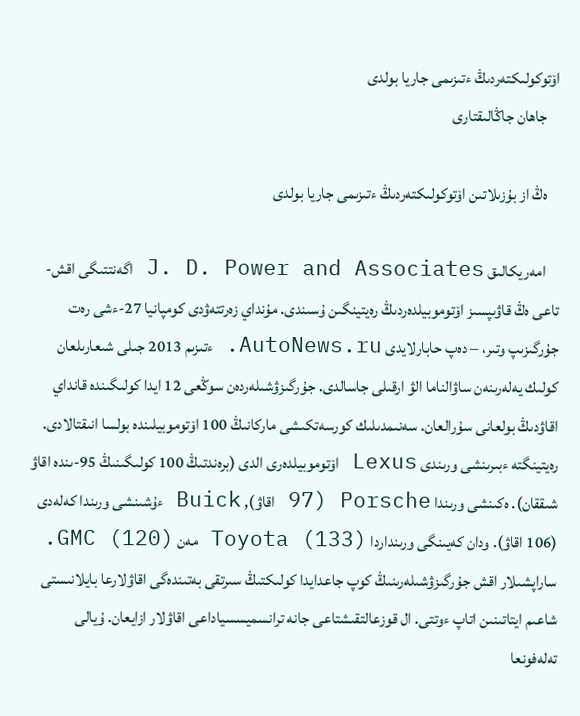اۆتوكولىكتەردىڭ ءتىزىمى جاريا بولدى
    جاھان جاڭالىقتارى

    ەڭ از بۇزىلاتىن اۆتوكولىكتەردىڭ ءتىزىمى جاريا بولدى

    امەريكالىق J. D. Power and Associates اگەنتتىگى اقش-تاعى ەڭ قاۋىپسىز اۆتوموبيلدەردىڭ رەيتينگىن ۇسىندى. مۇنداي زەرتتەۋدى كومپانيا 27-ءشى رەت جۇرگىزىپ وتىر، – دەپ حابارلايدى AutoNews.ru. ءتىزىم 2013 جىلى شىعارىلعان كولىك يەلەرىنەن ساۋالناما الۋ ارقىلى جاسالدى. جۇرگىزۋشىلەردەن سوڭعى 12 ايدا كولىگىندە قانداي اقاۋدىڭ بولعانى سۇرالعان. سەنىمدىلىك كورسەتكىشى ماركانىڭ 100 اۆتوموبيلىندە بولسا انىقتالادى. رەيتينگتە ءبىرىنشى ورىندى Lexus اۆتوموبيلدەرى الدى (برەندتىڭ 100 كولىگىنىڭ 95-ىندە اقاۋ شىققان). ەكىنشى ورىندا Porsche (97 اقاۋ), Buick ءۇشىنشى ورىندا كەلەدى (106 اقاۋ). ودان كەيىنگى ورىنداردا Toyota (133) مەن GMC (120). ساراپشىلار اقش جۇرگىزۋشىلەرىنىڭ كوپ جاعدايدا كولىكتىڭ سىرتقى بەتىندەگى اقاۋلارعا بايلانىستى شاعىم ايتاتىنىن اتاپ ءوتتى. ال قوزعالتقىشتاعى جانە ترانسميسسياداعى اقاۋلار ازايعان. ۇيالى تەلەفونعا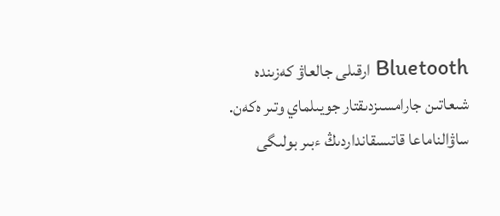Bluetooth ارقىلى جالعاۋ كەزىندە شىعاتىن جارامسىزدىقتار جويىلماي وتىر ەكەن. ساۋالناماعا قاتىسقانداردىڭ ءبىر بولىگى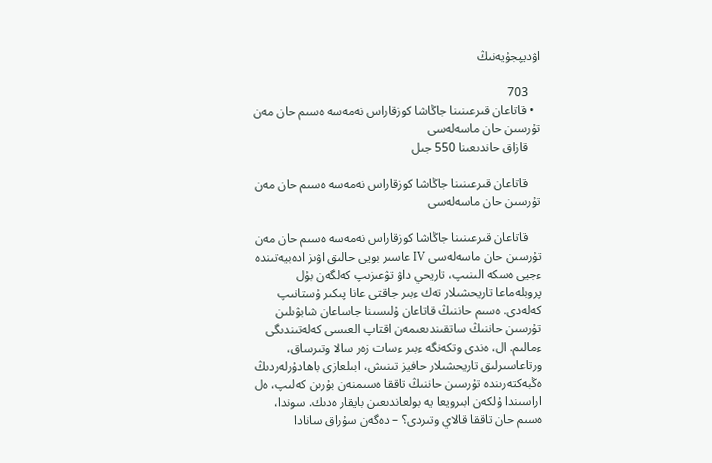اۋديپجۇيەنىڭ

    703
  • قاتاعان قىرعىنىنا جاڭاشا كوزقاراس نەمەسە ەسىم حان مەن تۇرسىن حان ماسەلەسى
    قازاق حاندىعىنا 550 جىل

    قاتاعان قىرعىنىنا جاڭاشا كوزقاراس نەمەسە ەسىم حان مەن تۇرسىن حان ماسەلەسى

    قاتاعان قىرعىنىنا جاڭاشا كوزقاراس نەمەسە ەسىم حان مەن تۇرسىن حان ماسەلەسى IV عاسىر بويى حالىق اۋىز ادەبيەتىندە ءجيى ەسكە الىنىپ، تاريحي داۋ تۋعىزىپ كەلگەن بۇل پروبلەماعا تاريحشىلار تەك ءبىر جاقتى عانا پىكىر ۇستانىپ كەلەدى. ەسىم حاننىڭ قاتاعان ۇلىسىنا جاساعان شابۋىلىن تۇرسىن حاننىڭ ساتقىندىعىمەن اقتاپ العىسى كەلەتىندىگى ءمالىم. ال، ەندى وتكەنگە ءبىر ءسات زەر سالا وتىرساق، ورتاعاسىرلىق تاريحشىلار حافيز تىنىش، ابىلعازى باھادۇرلەردىڭ ەڭبەكتەرىندە تۇرسىن حاننىڭ تاققا ەسىمنەن بۇرىن كەلىپ، ەل اراسىندا ۇلكەن ابىرويعا يە بولعاندىعىن بايقار ەدىك. سوندا، ەسىم حان تاققا قالاي وتىردى؟ – دەگەن سۇراق سانادا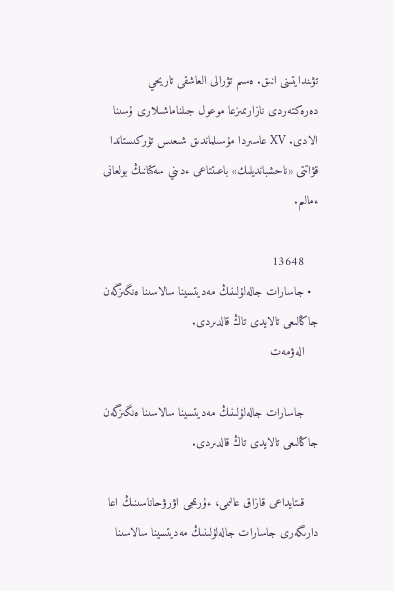تۋىندايتىنى انىق. ەسىم تۋرالى العاشقى تاريحي دەرەكتەردى نازارىمىزعا موعول جىلناماشىلارى ۇسىنا الادى. XV عاسىردا مۇسىلماندىق شىعىس تۇركىستاندا قۋاتتى «ناحشبانديلىك» باعىتتاعى ءدىني سەكتانىڭ بولعانى ءمالىم.

    13648
  • جاسارات جالەلۇلىنىڭ مەديتسينا سالاسىنا ەنگىزگەن جاڭالىعى تالايدى تاڭ قالدىردى.
    الەۋمەت

    جاسارات جالەلۇلىنىڭ مەديتسينا سالاسىنا ەنگىزگەن جاڭالىعى تالايدى تاڭ قالدىردى.

    قىتايداعى قازاق عالىمى، ءۇرىمجى اۋرۋحاناسىنىڭ اعا دارىگەرى جاسارات جالەلۇلىنىڭ مەديتسينا سالاسىنا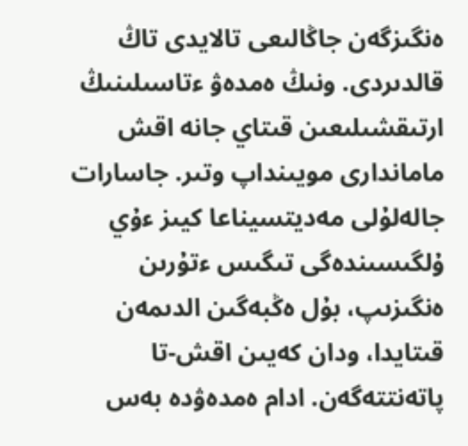ەنگىزگەن جاڭالىعى تالايدى تاڭ قالدىردى. ونىڭ ەمدەۋ ءتاسىلىنىڭ ارتىقشىلىعىن قىتاي جانە اقش ماماندارى مويىنداپ وتىر. جاسارات جالەلۇلى مەديتسيناعا كيىز ءۇي ۇلگىسىندەگى تىگىس ءتۇرىن ەنگىزىپ، بۇل ەڭبەگىن الدىمەن قىتايدا، ودان كەيىن اقش-تا پاتەنتتەگەن. ادام ەمدەۋدە بەس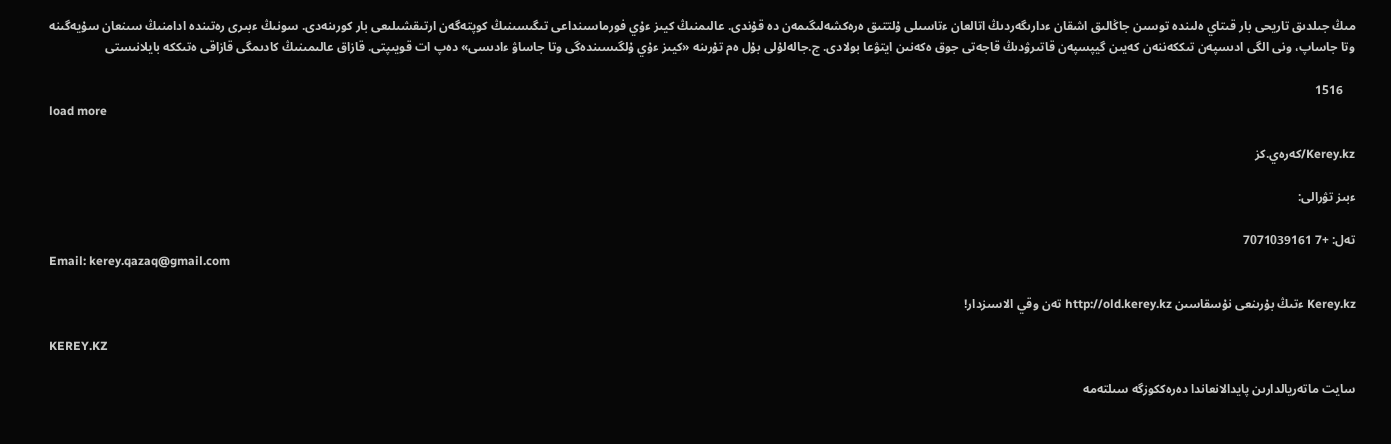مىڭ جىلدىق تاريحى بار قىتاي ەلىندە توسىن جاڭالىق اشقان ءدارىگەردىڭ اتالعان ءتاسىلى ۇلتتىق ەرەكشەلىگىمەن دە قۇندى. عالىمنىڭ كيىز ءۇي فورماسىنداعى تىگىسىنىڭ كوپتەگەن ارتىقشىلىعى بار كورىنەدى. سونىڭ ءبىرى رەتىندە ادامنىڭ سىنعان سۇيەگىنە وتا جاساپ، ونى الگى ادىسپەن تىككەننەن كەيىن گيپسپەن قاتىرۋدىڭ قاجەتى جوق ەكەنىن ايتۋعا بولادى. ج.جالەلۇلى بۇل ەم تۇرىنە «كيىز ءۇي ۇلگىسىندەگى وتا جاساۋ ءادىسى» دەپ ات قويىپتى. قازاق عالىمىنىڭ كادىمگى قازاقى ەتىككە بايلانىستى

    1516
load more

Kerey.kz/كەرەي.كز

ءبىز تۋرالى:

تەل: +7 7071039161
Email: kerey.qazaq@gmail.com

Kerey.kz ءتىڭ بۇرىنعى نۇسقاسىن http://old.kerey.kz تەن وقي الاسىزدار!

KEREY.KZ

سايت ماتەريالدارىن پايدالانعاندا دەرەككوزگە سىلتەمە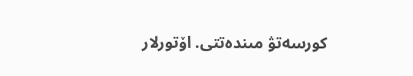كورسەتۋ مىندەتتى. اۆتورلار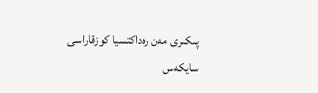پىكىرى مەن رەداكتسيا كوزقاراسى سايكەس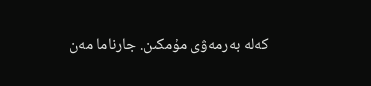كەلە بەرمەۋى مۇمكىن. جارناما مەن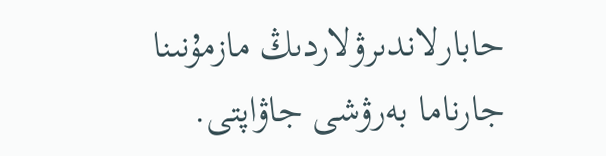حابارلاندىرۋلاردىڭ مازمۇنىنا جارناما بەرۋشى جاۋاپتى.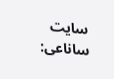سايت ساناعى: